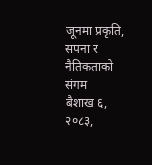जूनमा प्रकृति, सपना र नैतिकताको संगम
बैशाख ६, २०८३,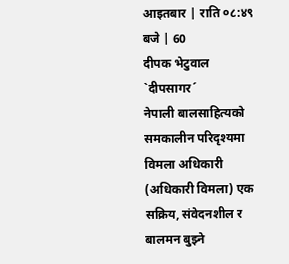आइतबार | राति ०८:४९ बजे | 60
दीपक भेटुवाल `दीपसागर´
नेपाली बालसाहित्यको समकालीन परिदृश्यमा विमला अधिकारी (अधिकारी विमला) एक सक्रिय, संवेदनशील र बालमन बुझ्ने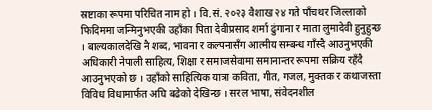स्रष्टाका रूपमा परिचित नाम हो । वि.सं. २०२३ वैशाख २४ गते पाँचथर जिल्लाको फिदिममा जन्मिनुभएकी उहाँका पिता देवीप्रसाद शर्मा ढुंगाना र माता लुमादेवी हुनुहुन्छ । बाल्यकालदेखि नै शब्द, भावना र कल्पनासँग आत्मीय सम्बन्ध गाँस्दै आउनुभएकी अधिकारी नेपाली साहित्य, शिक्षा र समाजसेवामा समानान्तर रूपमा सक्रिय रहँदै आउनुभएको छ । उहाँको साहित्यिक यात्रा कविता, गीत, गजल, मुक्तक र कथाजस्ता विविध विधामार्फत अघि बढेको देखिन्छ । सरल भाषा, संवेदनशील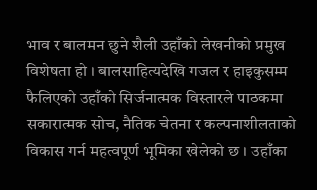भाव र बालमन छुने शैली उहाँको लेखनीको प्रमुख विशेषता हो । बालसाहित्यदेखि गजल र हाइकुसम्म फैलिएको उहाँको सिर्जनात्मक विस्तारले पाठकमा सकारात्मक सोच, नैतिक चेतना र कल्पनाशीलताको विकास गर्न महत्वपूर्ण भूमिका खेलेको छ । उहाँका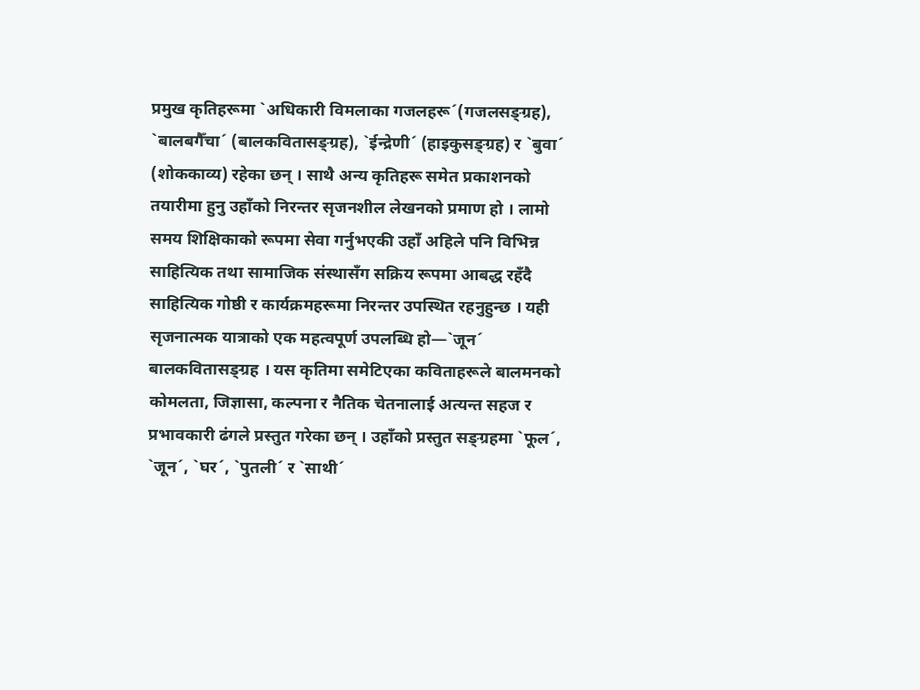प्रमुख कृतिहरूमा `अधिकारी विमलाका गजलहरू´(गजलसङ्ग्रह), `बालबगैँचा´ (बालकवितासङ्ग्रह), `ईन्द्रेणी´ (हाइकुसङ्ग्रह) र `बुवा´ (शोककाव्य) रहेका छन् । साथै अन्य कृतिहरू समेत प्रकाशनको तयारीमा हुनु उहाँको निरन्तर सृजनशील लेखनको प्रमाण हो । लामो समय शिक्षिकाको रूपमा सेवा गर्नुभएकी उहाँ अहिले पनि विभिन्न साहित्यिक तथा सामाजिक संस्थासँग सक्रिय रूपमा आबद्ध रहँदै साहित्यिक गोष्ठी र कार्यक्रमहरूमा निरन्तर उपस्थित रहनुहुन्छ । यही सृजनात्मक यात्राको एक महत्वपूर्ण उपलब्धि हो—`जून´ बालकवितासङ्ग्रह । यस कृतिमा समेटिएका कविताहरूले बालमनको कोमलता, जिज्ञासा, कल्पना र नैतिक चेतनालाई अत्यन्त सहज र प्रभावकारी ढंगले प्रस्तुत गरेका छन् । उहाँको प्रस्तुत सङ्ग्रहमा `फूल´, `जून´, `घर´, `पुतली´ र `साथी´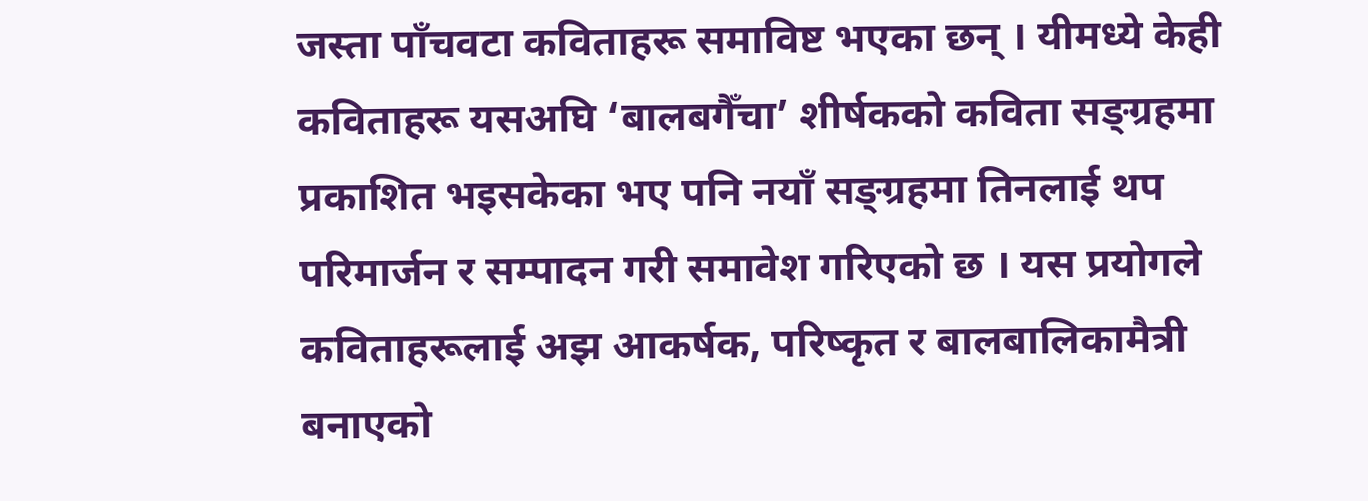जस्ता पाँचवटा कविताहरू समाविष्ट भएका छन् । यीमध्ये केही कविताहरू यसअघि ‘बालबगैँचा’ शीर्षकको कविता सङ्ग्रहमा प्रकाशित भइसकेका भए पनि नयाँ सङ्ग्रहमा तिनलाई थप परिमार्जन र सम्पादन गरी समावेश गरिएको छ । यस प्रयोगले कविताहरूलाई अझ आकर्षक, परिष्कृत र बालबालिकामैत्री बनाएको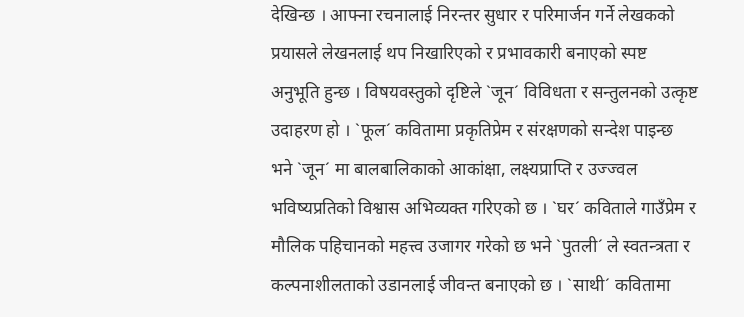देखिन्छ । आफ्ना रचनालाई निरन्तर सुधार र परिमार्जन गर्ने लेखकको प्रयासले लेखनलाई थप निखारिएको र प्रभावकारी बनाएको स्पष्ट अनुभूति हुन्छ । विषयवस्तुको दृष्टिले `जून´ विविधता र सन्तुलनको उत्कृष्ट उदाहरण हो । `फूल´ कवितामा प्रकृतिप्रेम र संरक्षणको सन्देश पाइन्छ भने `जून´ मा बालबालिकाको आकांक्षा, लक्ष्यप्राप्ति र उज्ज्वल भविष्यप्रतिको विश्वास अभिव्यक्त गरिएको छ । `घर´ कविताले गाउँप्रेम र मौलिक पहिचानको महत्त्व उजागर गरेको छ भने `पुतली´ ले स्वतन्त्रता र कल्पनाशीलताको उडानलाई जीवन्त बनाएको छ । `साथी´ कवितामा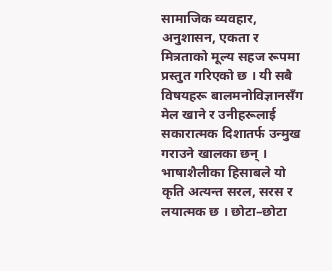सामाजिक व्यवहार, अनुशासन, एकता र मित्रताको मूल्य सहज रूपमा प्रस्तुत गरिएको छ । यी सबै विषयहरू बालमनोविज्ञानसँग मेल खाने र उनीहरूलाई सकारात्मक दिशातर्फ उन्मुख गराउने खालका छन् । भाषाशैलीका हिसाबले यो कृति अत्यन्त सरल, सरस र लयात्मक छ । छोटा–छोटा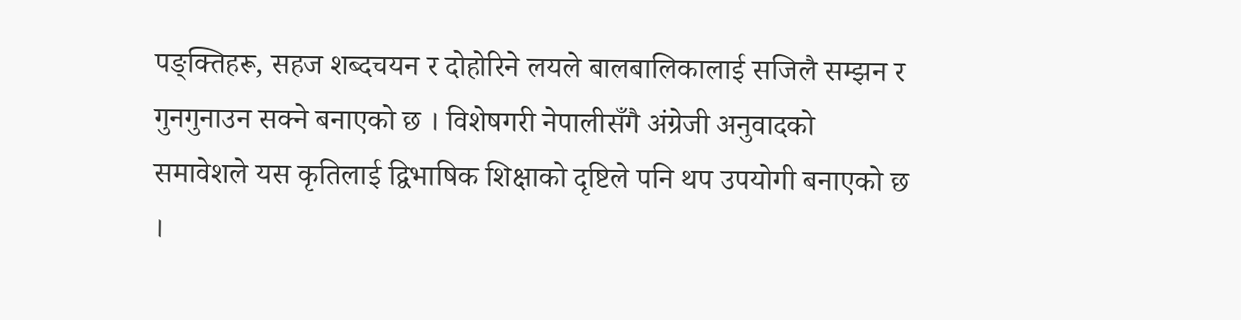पङ्क्तिहरू, सहज शब्दचयन र दोहोरिने लयले बालबालिकालाई सजिलै सम्झन र गुनगुनाउन सक्ने बनाएको छ । विशेषगरी नेपालीसँगै अंग्रेजी अनुवादको समावेशले यस कृतिलाई द्विभाषिक शिक्षाको दृष्टिले पनि थप उपयोगी बनाएको छ ।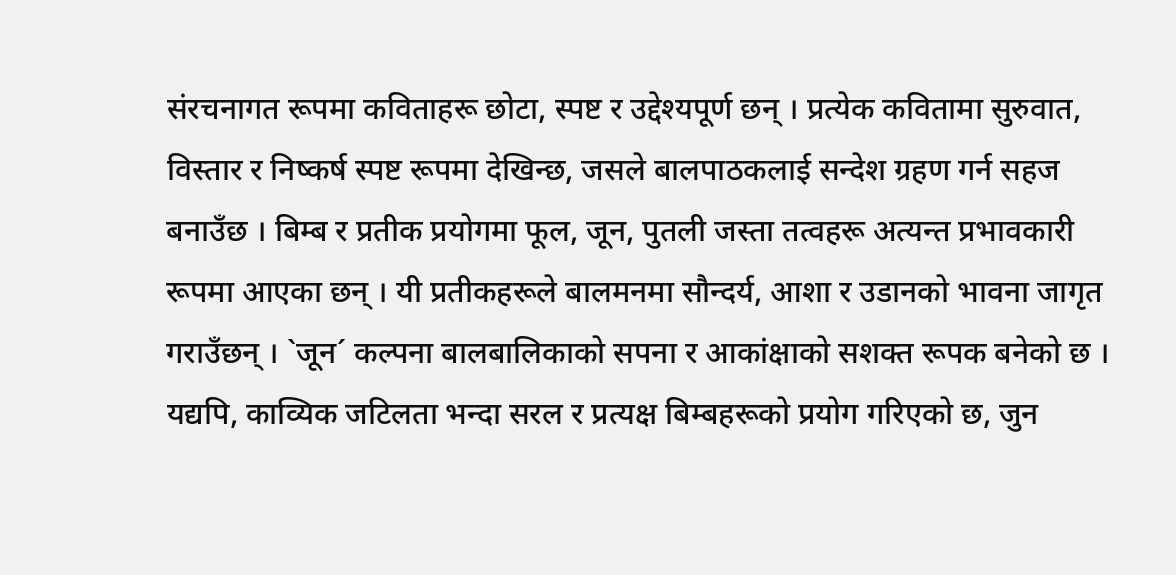संरचनागत रूपमा कविताहरू छोटा, स्पष्ट र उद्देश्यपूर्ण छन् । प्रत्येक कवितामा सुरुवात, विस्तार र निष्कर्ष स्पष्ट रूपमा देखिन्छ, जसले बालपाठकलाई सन्देश ग्रहण गर्न सहज बनाउँछ । बिम्ब र प्रतीक प्रयोगमा फूल, जून, पुतली जस्ता तत्वहरू अत्यन्त प्रभावकारी रूपमा आएका छन् । यी प्रतीकहरूले बालमनमा सौन्दर्य, आशा र उडानको भावना जागृत गराउँछन् । `जून´ कल्पना बालबालिकाको सपना र आकांक्षाको सशक्त रूपक बनेको छ । यद्यपि, काव्यिक जटिलता भन्दा सरल र प्रत्यक्ष बिम्बहरूको प्रयोग गरिएको छ, जुन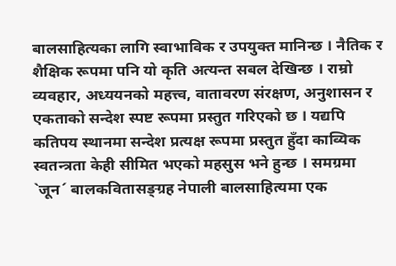बालसाहित्यका लागि स्वाभाविक र उपयुक्त मानिन्छ । नैतिक र शैक्षिक रूपमा पनि यो कृति अत्यन्त सबल देखिन्छ । राम्रो व्यवहार, अध्ययनको महत्त्व, वातावरण संरक्षण, अनुशासन र एकताको सन्देश स्पष्ट रूपमा प्रस्तुत गरिएको छ । यद्यपि कतिपय स्थानमा सन्देश प्रत्यक्ष रूपमा प्रस्तुत हुँदा काव्यिक स्वतन्त्रता केही सीमित भएको महसुस भने हुन्छ । समग्रमा `जून´ बालकवितासङ्ग्रह नेपाली बालसाहित्यमा एक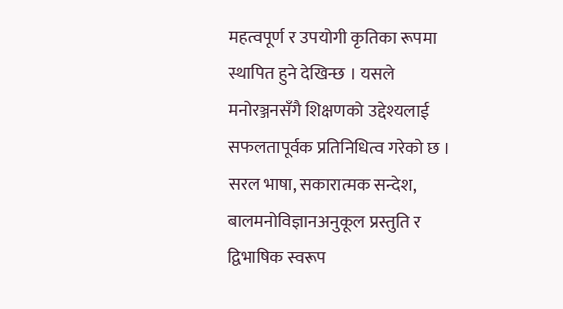महत्वपूर्ण र उपयोगी कृतिका रूपमा स्थापित हुने देखिन्छ । यसले मनोरञ्जनसँगै शिक्षणको उद्देश्यलाई सफलतापूर्वक प्रतिनिधित्व गरेको छ । सरल भाषा, सकारात्मक सन्देश, बालमनोविज्ञानअनुकूल प्रस्तुति र द्विभाषिक स्वरूप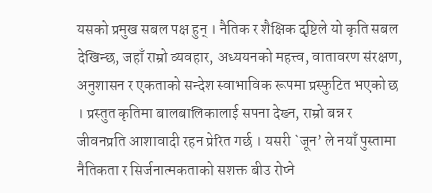यसको प्रमुख सबल पक्ष हुन् । नैतिक र शैक्षिक दृष्टिले यो कृति सबल देखिन्छ, जहाँ राम्रो व्यवहार, अध्ययनको महत्त्व, वातावरण संरक्षण, अनुशासन र एकताको सन्देश स्वाभाविक रूपमा प्रस्फुटित भएको छ । प्रस्तुत कृतिमा बालबालिकालाई सपना देख्न, राम्रो बन्न र जीवनप्रति आशावादी रहन प्रेरित गर्छ । यसरी `जून’ ले नयाँ पुस्तामा नैतिकता र सिर्जनात्मकताको सशक्त बीउ रोप्ने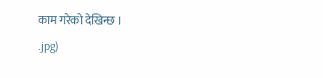काम गरेको देखिन्छ ।
.jpg)